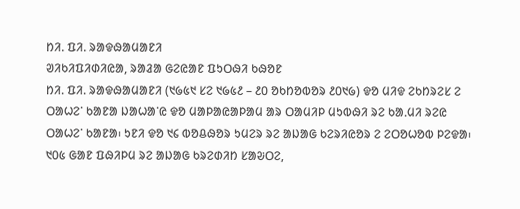ᱴᱤ. ᱯᱤ. ᱨᱟᱫᱷᱟᱢᱟᱱᱤ
ᱣᱤᱠᱤᱯᱤᱰᱤᱭᱟ, ᱨᱟᱲᱟ ᱜᱮᱭᱟᱱ ᱯᱩᱛᱷᱤ ᱠᱷᱚᱱ
ᱴᱤ. ᱯᱤ. ᱨᱟᱫᱷᱟᱢᱟᱱᱤ (᱑᱙᱕᱑ ᱥᱮ ᱑᱙᱕᱒ – ᱒᱐ ᱚᱠᱴᱚᱵᱚᱨ ᱒᱐᱑᱙) ᱫᱚ ᱢᱤᱫ ᱮᱠᱴᱨᱮᱥ ᱮ ᱛᱟᱦᱮᱸ ᱠᱟᱱᱟ ᱡᱟᱦᱟᱸᱭ ᱫᱚ ᱢᱟᱞᱟᱭᱟᱞᱟᱢ ᱟᱨ ᱛᱟᱢᱤᱞ ᱢᱩᱵᱷᱤ ᱨᱮ ᱠᱟᱹᱢᱤ ᱨᱮᱭ ᱛᱟᱦᱮᱸ ᱠᱟᱱᱟ᱾ ᱩᱱᱤ ᱫᱚ ᱑᱔ ᱵᱚᱪᱷᱚᱨ ᱩᱢᱮᱨ ᱨᱮ ᱟᱡᱟᱜ ᱠᱮᱨᱤᱭᱚᱨ ᱮ ᱮᱛᱚᱦᱚᱵ ᱞᱮᱫᱟ᱾ ᱑᱐᱕ ᱜᱟᱱ ᱯᱷᱤᱞᱢ ᱨᱮ ᱟᱡᱟᱜ ᱠᱨᱮᱰᱤᱴ ᱥᱟᱶᱛᱮ,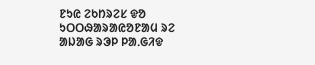ᱱᱩᱭ ᱮᱠᱴᱨᱮᱥ ᱫᱚ ᱩᱛᱛᱷᱟᱨᱟᱭᱚᱱᱟᱢ ᱨᱮ ᱟᱡᱟᱜ ᱨᱳᱞ ᱞᱟᱹᱜᱤᱫ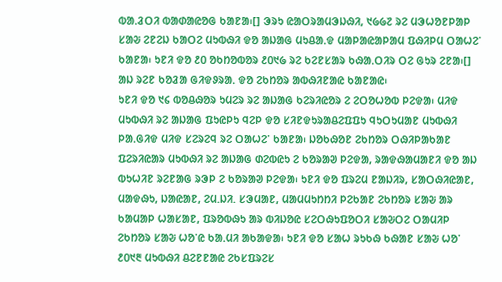ᱵᱟᱹᱲᱛᱤ ᱵᱟᱰᱟᱭᱚᱜ ᱠᱟᱱᱟ᱾[] ᱳᱨᱩ ᱭᱟᱛᱨᱟᱢᱳᱡᱷᱤ, ᱑᱙᱙᱗ ᱨᱮ ᱢᱳᱦᱚᱱᱞᱟᱞ ᱥᱟᱶ ᱮᱱᱮᱡ ᱠᱟᱛᱮ ᱢᱩᱵᱷᱤ ᱫᱚ ᱟᱡᱟᱜ ᱢᱩᱪᱟᱹᱫ ᱢᱟᱞᱟᱭᱟᱞᱟᱢ ᱯᱷᱤᱞᱢ ᱛᱟᱦᱮᱸ ᱠᱟᱱᱟ᱾ ᱩᱱᱤ ᱫᱚ ᱒᱐ ᱚᱠᱴᱚᱵᱚᱨ ᱒᱐᱑᱙ ᱨᱮ ᱠᱮᱱᱥᱟᱨ ᱠᱷᱟᱹᱛᱤᱨ ᱛᱮ ᱜᱩᱨ ᱮᱱᱟ᱾[] ᱟᱡ ᱨᱮᱱ ᱠᱚᱲᱟ ᱜᱤᱫᱽᱨᱟᱹ ᱫᱚ ᱮᱠᱴᱚᱨ ᱟᱵᱷᱤᱱᱟᱭ ᱠᱟᱱᱟᱭ᱾
ᱩᱱᱤ ᱫᱚ ᱑᱔ ᱵᱚᱪᱷᱚᱨ ᱩᱢᱮᱨ ᱨᱮ ᱟᱡᱟᱜ ᱠᱮᱨᱤᱭᱚᱨ ᱮ ᱮᱛᱚᱦᱚᱵ ᱞᱮᱫᱟ᱾ ᱢᱤᱫ ᱢᱩᱵᱷᱤ ᱨᱮ ᱟᱡᱟᱜ ᱯᱩᱭᱞᱩ ᱧᱮᱞ ᱫᱚ ᱥᱤᱱᱫᱩᱨᱟᱪᱮᱯᱯᱩ ᱧᱩᱛᱩᱢᱟᱱ ᱢᱩᱵᱷᱤ ᱞᱟᱹᱜᱤᱫ ᱢᱤᱫ ᱥᱮᱨᱮᱧ ᱨᱮ ᱛᱟᱦᱮᱸ ᱠᱟᱱᱟ᱾ ᱡᱚᱠᱷᱚᱱ ᱮᱠᱴᱚᱨ ᱛᱷᱤᱞᱟᱠᱟᱱ ᱯᱮᱨᱤᱭᱟᱨ ᱢᱩᱵᱷᱤ ᱨᱮ ᱟᱡᱟᱜ ᱰᱮᱵᱭᱩ ᱮ ᱠᱚᱨᱟᱣ ᱞᱮᱫᱟ, ᱨᱟᱫᱷᱟᱢᱟᱱᱤ ᱫᱚ ᱟᱡ ᱵᱩᱦᱤᱱ ᱨᱮᱱᱟᱜ ᱨᱳᱞ ᱮ ᱠᱚᱨᱟᱣ ᱞᱮᱫᱟ᱾ ᱩᱱᱤ ᱫᱚ ᱯᱨᱮᱢ ᱱᱟᱡᱤᱨ, ᱥᱟᱛᱷᱤᱭᱟᱱ, ᱢᱟᱫᱷᱩ, ᱡᱟᱭᱟᱱ, ᱮᱢ.ᱡᱤ. ᱥᱳᱢᱟᱱ, ᱢᱟᱢᱢᱩᱴᱴᱤ ᱞᱮᱠᱟᱱ ᱮᱠᱴᱚᱨ ᱥᱟᱶ ᱟᱨ ᱠᱟᱢᱟᱞ ᱦᱟᱥᱟᱱ, ᱯᱨᱚᱵᱷᱩ ᱟᱨ ᱵᱤᱡᱚᱭ ᱥᱮᱛᱷᱩᱯᱚᱛᱤ ᱥᱟᱶᱛᱮ ᱛᱟᱢᱤᱞ ᱮᱠᱴᱚᱨ ᱥᱟᱶ ᱦᱚᱸᱭ ᱠᱟᱹᱢᱤ ᱟᱠᱟᱫᱟ᱾ ᱩᱱᱤ ᱫᱚ ᱥᱟᱦ ᱨᱩᱠᱷ ᱠᱷᱟᱱ ᱥᱟᱶ ᱦᱚᱸ ᱒᱐᱑᱓ ᱢᱩᱵᱷᱤ ᱪᱮᱱᱱᱟᱭ ᱮᱠᱥᱯᱨᱮᱥ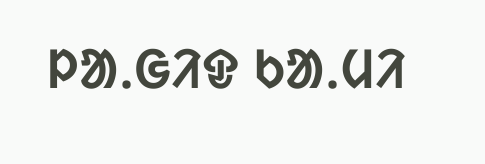ᱞᱟᱹᱜᱤᱫ ᱠᱟᱹᱢᱤ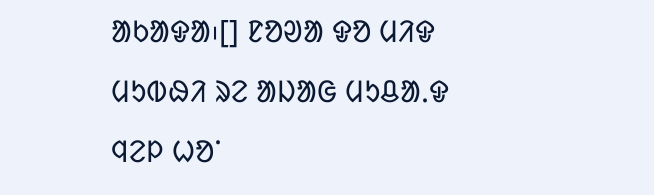ᱟᱠᱟᱫᱟ᱾[] ᱱᱚᱣᱟ ᱫᱚ ᱢᱤᱫ ᱢᱩᱵᱷᱤ ᱨᱮ ᱟᱡᱟᱜ ᱢᱩᱪᱟᱹᱫ ᱧᱮᱞ ᱦᱚᱸ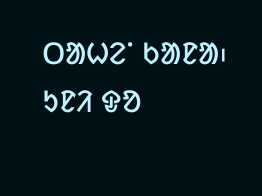ᱛᱟᱦᱮᱸ ᱠᱟᱱᱟ᱾
ᱩᱱᱤ ᱫᱚ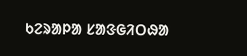ᱠᱮᱨᱟᱞᱟ ᱥᱟᱝᱜᱤᱛᱷᱟ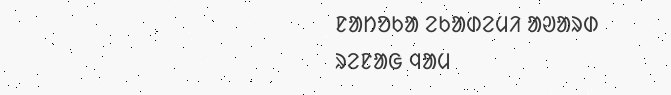ᱱᱟᱴᱚᱠᱟ ᱮᱠᱟᱰᱮᱢᱤ ᱟᱣᱟᱨᱰ ᱨᱮᱱᱟᱜ ᱧᱟᱢ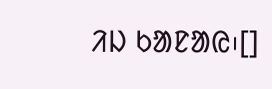ᱤᱡ ᱠᱟᱱᱟᱭ᱾[]